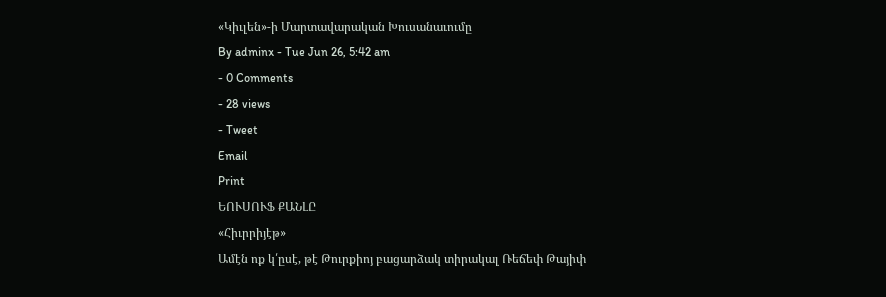«Կիւլեն»-ի Մարտավարական Խուսանաւումը
By adminx - Tue Jun 26, 5:42 am
- 0 Comments
- 28 views
- Tweet
Email
Print
ԵՈՒՍՈՒՖ ՔԱՆԼԸ
«Հիւրրիյէթ»
Ամէն ոք կ՛ըսէ, թէ Թուրքիոյ բացարձակ տիրակալ Ռեճեփ Թայիփ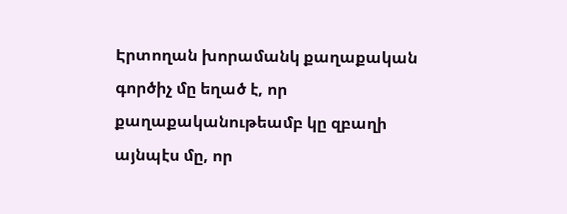Էրտողան խորամանկ քաղաքական գործիչ մը եղած է, որ քաղաքականութեամբ կը զբաղի այնպէս մը, որ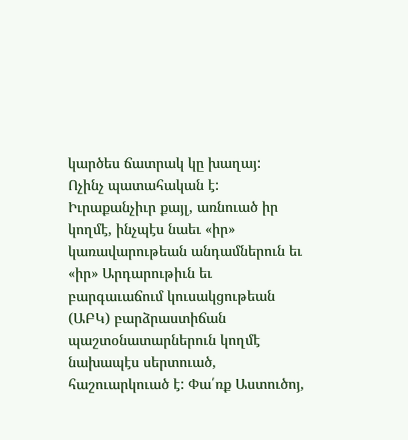կարծես ճատրակ կը խաղայ:
Ոչինչ պատահական է: Իւրաքանչիւր քայլ, առնուած իր կողմէ, ինչպէս նաեւ «իր» կառավարութեան անդամներուն եւ «իր» Արդարութիւն եւ բարգաւաճում կուսակցութեան (ԱԲԿ) բարձրաստիճան պաշտօնատարներուն կողմէ նախապէս սերտուած, հաշուարկուած է: Փա՛ռք Աստուծոյ,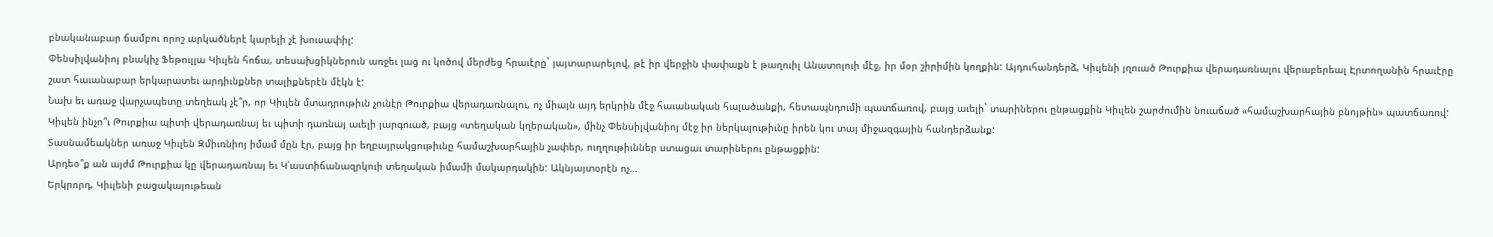բնականաբար ճամբու որոշ արկածներէ կարելի չէ խուսափիլ:
Փենսիլվանիոյ բնակիչ Ֆեթուլլա Կիւլեն հոճա, տեսախցիկներուն առջեւ լաց ու կոծով մերժեց հրաւէրը` յայտարարելով, թէ իր վերջին փափաքն է թաղուիլ Անատոլուի մէջ, իր մօր շիրիմին կողքին: Այդուհանդերձ, Կիւլենի յղուած Թուրքիա վերադառնալու վերաբերեալ Էրտողանին հրաւէրը շատ հաւանաբար երկարատեւ արդիւնքներ տալիքներէն մէկն է:
Նախ եւ առաջ վարչապետը տեղեակ չէ՞ր, որ Կիւլեն մտադրութիւն չունէր Թուրքիա վերադառնալու, ոչ միայն այդ երկրին մէջ հաւանական հալածանքի, հետապնդումի պատճառով, բայց աւելի` տարիներու ընթացքին Կիւլեն շարժումին նուաճած «համաշխարհային բնոյթին» պատճառով: Կիւլեն ինչո՞ւ Թուրքիա պիտի վերադառնայ եւ պիտի դառնայ աւելի յարգուած, բայց «տեղական կղերական», մինչ Փենսիլվանիոյ մէջ իր ներկայութիւնը իրեն կու տայ միջազգային հանդերձանք:
Տասնամեակներ առաջ Կիւլեն Զմիւռնիոյ իմամ մըն էր, բայց իր եղբայրակցութիւնը համաշխարհային չափեր, ուղղութիւններ ստացաւ տարիներու ընթացքին:
Արդեօ՞ք ան այժմ Թուրքիա կը վերադառնայ եւ Կ՛աստիճանազրկուի տեղական իմամի մակարդակին: Ակնյայտօրէն ոչ…
Երկրորդ, Կիւլենի բացակայութեան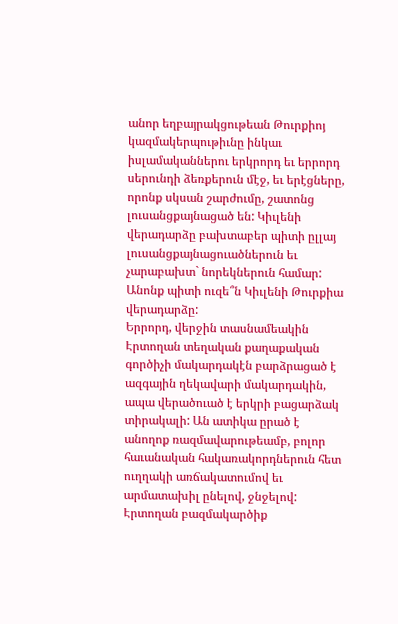անոր եղբայրակցութեան Թուրքիոյ կազմակերպութիւնը ինկաւ իսլամականներու երկրորդ եւ երրորդ սերունդի ձեռքերուն մէջ, եւ երէցները, որոնք սկսան շարժումը, շատոնց լուսանցքայնացած են: Կիւլենի վերադարձը բախտաբեր պիտի ըլլայ լուսանցքայնացուածներուն եւ չարաբախտ` նորեկներուն համար: Անոնք պիտի ուզե՞ն Կիւլենի Թուրքիա վերադարձը:
Երրորդ, վերջին տասնամեակին Էրտողան տեղական քաղաքական գործիչի մակարդակէն բարձրացած է ազգային ղեկավարի մակարդակին, ապա վերածուած է երկրի բացարձակ տիրակալի: Ան ատիկա ըրած է անողոք ռազմավարութեամբ, բոլոր հաւանական հակառակորդներուն հետ ուղղակի առճակատումով եւ արմատախիլ ընելով, ջնջելով: Էրտողան բազմակարծիք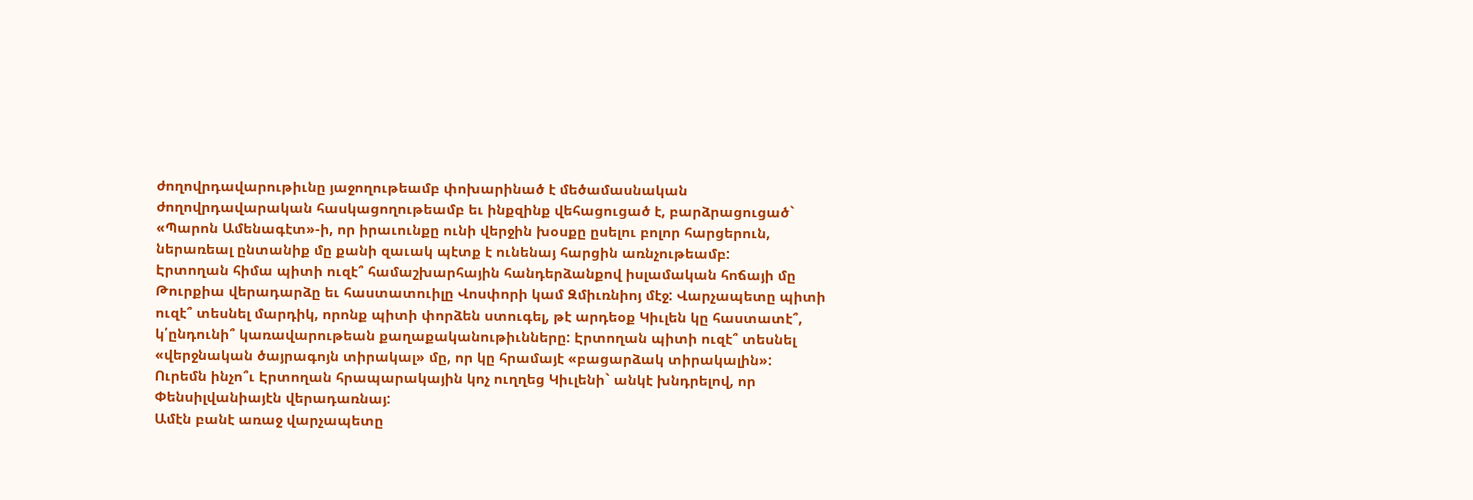ժողովրդավարութիւնը յաջողութեամբ փոխարինած է մեծամասնական ժողովրդավարական հասկացողութեամբ եւ ինքզինք վեհացուցած է, բարձրացուցած` «Պարոն Ամենագէտ»-ի, որ իրաւունքը ունի վերջին խօսքը ըսելու բոլոր հարցերուն, ներառեալ ընտանիք մը քանի զաւակ պէտք է ունենայ հարցին առնչութեամբ:
Էրտողան հիմա պիտի ուզէ՞ համաշխարհային հանդերձանքով իսլամական հոճայի մը Թուրքիա վերադարձը եւ հաստատուիլը Վոսփորի կամ Զմիւռնիոյ մէջ: Վարչապետը պիտի ուզէ՞ տեսնել մարդիկ, որոնք պիտի փորձեն ստուգել, թէ արդեօք Կիւլեն կը հաստատէ՞, կ՛ընդունի՞ կառավարութեան քաղաքականութիւնները: Էրտողան պիտի ուզէ՞ տեսնել «վերջնական ծայրագոյն տիրակալ» մը, որ կը հրամայէ «բացարձակ տիրակալին»:
Ուրեմն ինչո՞ւ Էրտողան հրապարակային կոչ ուղղեց Կիւլենի` անկէ խնդրելով, որ Փենսիլվանիայէն վերադառնայ:
Ամէն բանէ առաջ վարչապետը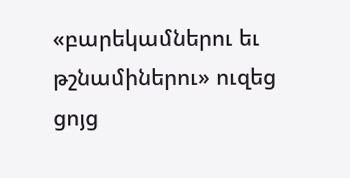«բարեկամներու եւ թշնամիներու» ուզեց ցոյց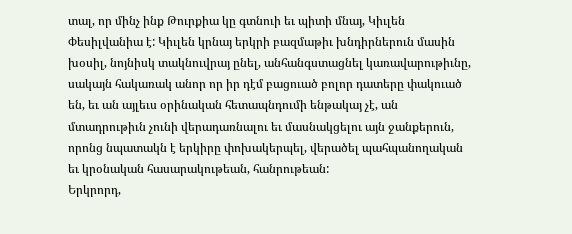տալ, որ մինչ ինք Թուրքիա կը գտնուի եւ պիտի մնայ, Կիւլեն Փեսիլվանիա է: Կիւլեն կրնայ երկրի բազմաթիւ խնդիրներուն մասին խօսիլ, նոյնիսկ տակնուվրայ ընել, անհանգստացնել կառավարութիւնը, սակայն հակառակ անոր որ իր դէմ բացուած բոլոր դատերը փակուած են, եւ ան այլեւս օրինական հետապնդումի ենթակայ չէ, ան մտադրութիւն չունի վերադառնալու եւ մասնակցելու այն ջանքերուն, որոնց նպատակն է երկիրը փոխակերպել, վերածել պահպանողական եւ կրօնական հասարակութեան, հանրութեան:
Երկրորդ,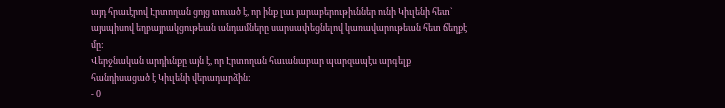այդ հրաւէրով Էրտողան ցոյց տուած է, որ ինք լաւ յարաբերութիւններ ունի Կիւլենի հետ` այսպիսով եղբայրակցութեան անդամները սարսափեցնելով կառավարութեան հետ ճեղքէ մը:
Վերջնական արդիւնքը այն է, որ Էրտողան հաւանաբար պարզապէս արգելք հանդիսացած է Կիւլենի վերադարձին:
- 0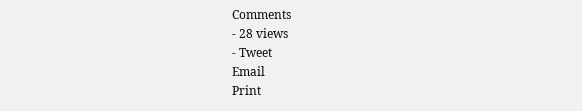Comments
- 28 views
- Tweet
Email
Print